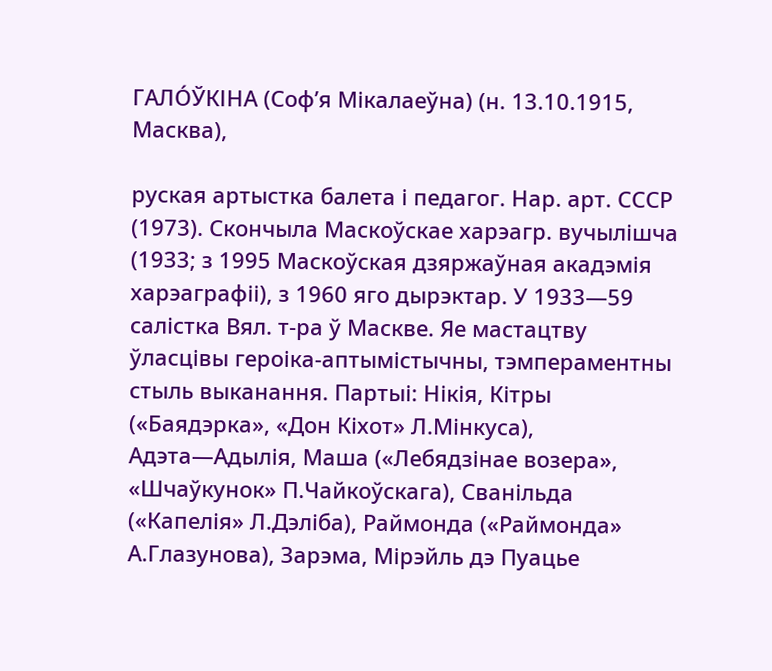ГАЛО́ЎКІНА (Соф’я Мікалаеўна) (н. 13.10.1915, Масква),

руская артыстка балета і педагог. Нар. арт. СССР (1973). Скончыла Маскоўскае харэагр. вучылішча (1933; з 1995 Маскоўская дзяржаўная акадэмія харэаграфіі), з 1960 яго дырэктар. У 1933—59 салістка Вял. т-ра ў Маскве. Яе мастацтву ўласцівы героіка-аптымістычны, тэмпераментны стыль выканання. Партыі: Нікія, Кітры («Баядэрка», «Дон Кіхот» Л.Мінкуса), Адэта—Адылія, Маша («Лебядзінае возера», «Шчаўкунок» П.Чайкоўскага), Сванільда («Капелія» Л.Дэліба), Раймонда («Раймонда» А.Глазунова), Зарэма, Мірэйль дэ Пуацье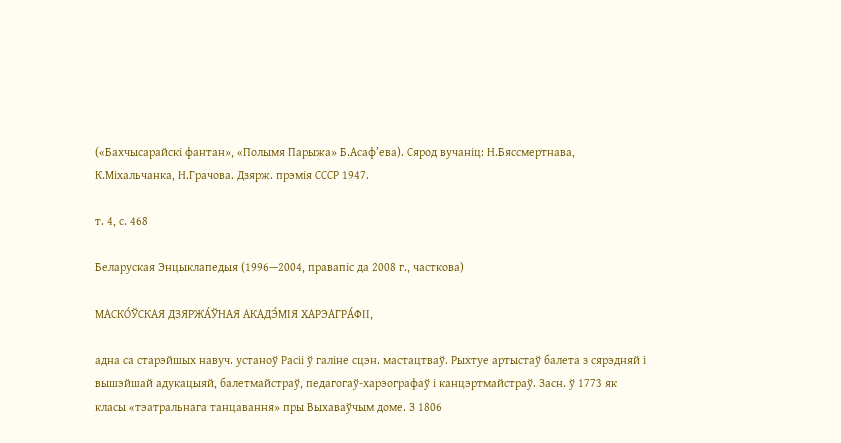(«Бахчысарайскі фантан», «Полымя Парыжа» Б.Асаф’ева). Сярод вучаніц: Н.Бяссмертнава, К.Міхальчанка, Н.Грачова. Дзярж. прэмія СССР 1947.

т. 4, с. 468

Беларуская Энцыклапедыя (1996—2004, правапіс да 2008 г., часткова)

МАСКО́ЎСКАЯ ДЗЯРЖА́ЎНАЯ АКАДЭ́МІЯ ХАРЭАГРА́ФІІ,

адна са старэйшых навуч. устаноў Расіі ў галіне сцэн. мастацтваў. Рыхтуе артыстаў балета з сярэдняй і вышэйшай адукацыяй, балетмайстраў, педагогаў-харэографаў і канцэртмайстраў. Засн. ў 1773 як класы «тэатральнага танцавання» пры Выхаваўчым доме. З 1806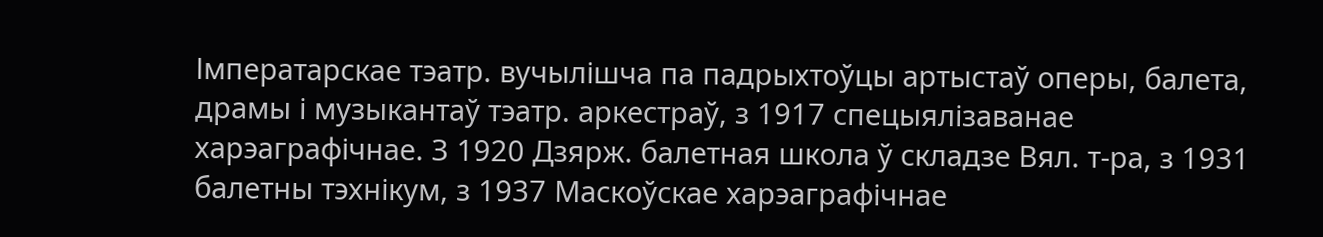Імператарскае тэатр. вучылішча па падрыхтоўцы артыстаў оперы, балета, драмы і музыкантаў тэатр. аркестраў, з 1917 спецыялізаванае харэаграфічнае. З 1920 Дзярж. балетная школа ў складзе Вял. т-ра, з 1931 балетны тэхнікум, з 1937 Маскоўскае харэаграфічнае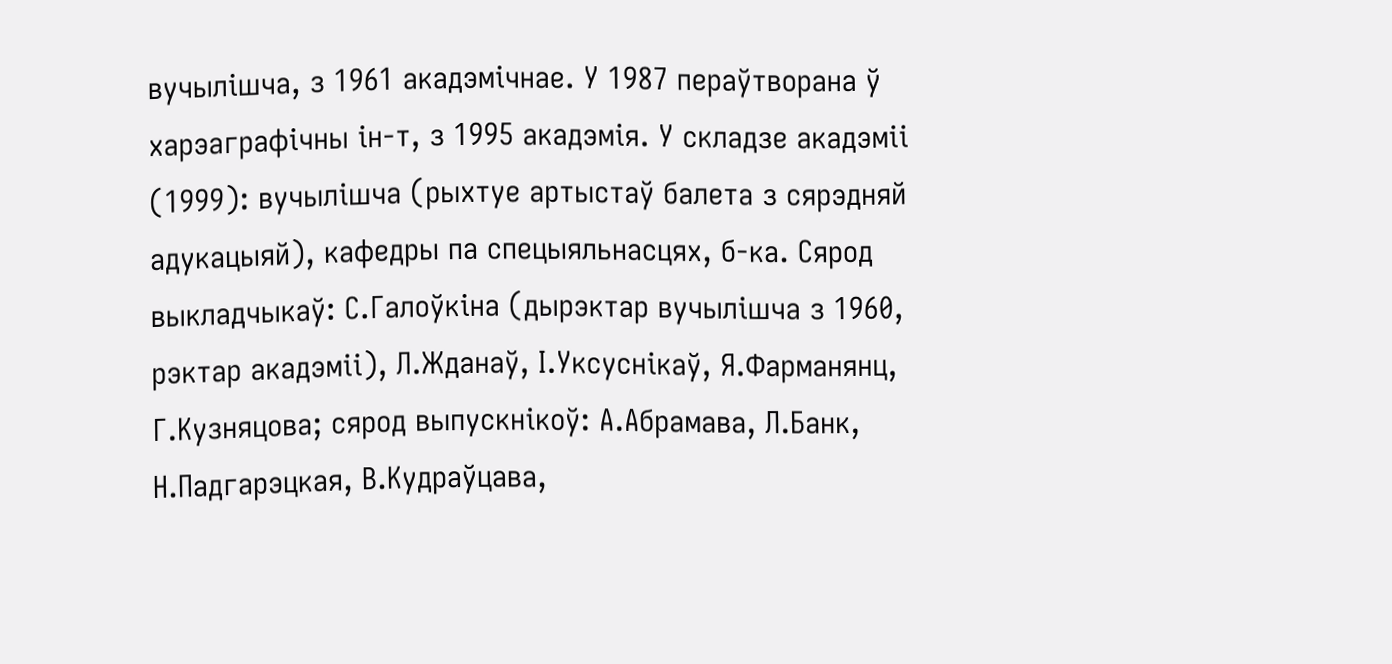вучылішча, з 1961 акадэмічнае. У 1987 пераўтворана ў харэаграфічны ін-т, з 1995 акадэмія. У складзе акадэміі (1999): вучылішча (рыхтуе артыстаў балета з сярэдняй адукацыяй), кафедры па спецыяльнасцях, б-ка. Сярод выкладчыкаў: С.Галоўкіна (дырэктар вучылішча з 1960, рэктар акадэміі), Л.Жданаў, І.Уксуснікаў, Я.Фарманянц, Г.Кузняцова; сярод выпускнікоў: А.Абрамава, Л.Банк, Н.Падгарэцкая, В.Кудраўцава,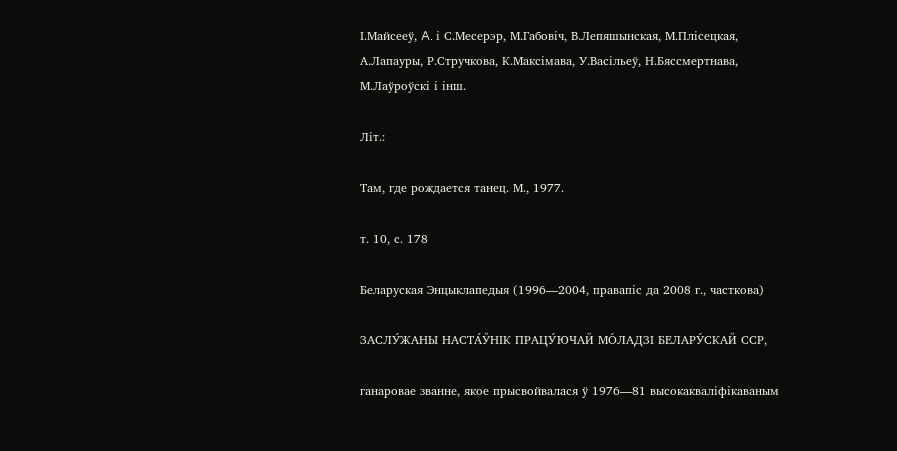І.Майсееў, A. і С.Месерэр, М.Габовіч, В.Лепяшынская, М.Плісецкая, А.Лапауры, Р.Стручкова, К.Максімава, У.Васільеў, Н.Бяссмертнава, М.Лаўроўскі і інш.

Літ.:

Там, где рождается танец. М., 1977.

т. 10, с. 178

Беларуская Энцыклапедыя (1996—2004, правапіс да 2008 г., часткова)

ЗАСЛУ́ЖАНЫ НАСТА́ЎНІК ПРАЦУ́ЮЧАЙ МО́ЛАДЗІ БЕЛАРУ́СКАЙ ССР,

ганаровае званне, якое прысвойвалася ў 1976—81 высокакваліфікаваным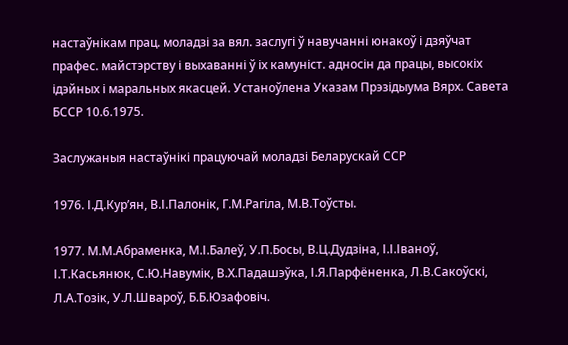настаўнікам прац. моладзі за вял. заслугі ў навучанні юнакоў і дзяўчат прафес. майстэрству і выхаванні ў іх камуніст. адносін да працы, высокіх ідэйных і маральных якасцей. Устаноўлена Указам Прэзідыума Вярх. Савета БССР 10.6.1975.

Заслужаныя настаўнікі працуючай моладзі Беларускай ССР

1976. І.Д.Кур’ян, В.І.Палонік, Г.М.Рагіла, М.В.Тоўсты.

1977. М.М.Абраменка, М.І.Балеў, У.П.Босы, В.Ц.Дудзіна, І.І.Іваноў, І.Т.Касьянюк, С.Ю.Навумік, В.Х.Падашэўка, І.Я.Парфёненка, Л.В.Сакоўскі, Л.А.Тозік, У.Л.Швароў, Б.Б.Юзафовіч.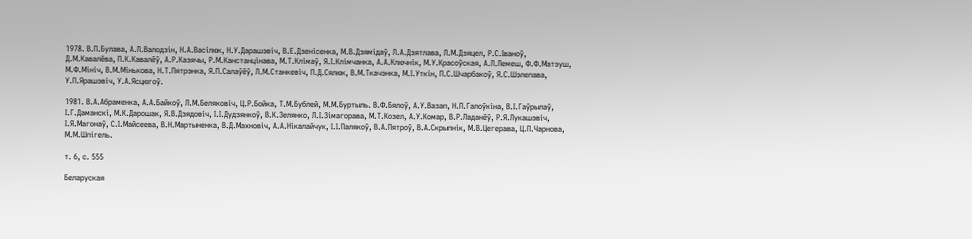1978. В.П.Булава, А.Л.Валодзін, Н.А.Васілюк, Н.У.Дарашэвіч, В.Е.Дзенісенка, М.В.Дзямідаў, Л.А.Дзятлава, Л.М.Дзяцел, Р.С.Іваноў, Д.М.Кавалёва, П.К.Кавалёў, А.Р.Казячы, Р.М.Канстанцінава, М.Т.Клімаў, Я.І.Клімчанка, А.А.Ключнік, М.У.Красоўская, А.Л.Лемеш, Ф.Ф.Матэуш, М.Ф.Мініч, В.М.Мінькова, Н.Т.Пятрэнка, Я.П.Салаўёў, Л.М.Станкевіч, П.Д.Сялюк, В.М.Ткачэнка, М.І.Уткін, П.С.Шчарбакоў, Я.С.Шэлепава, У.П.Ярашэвіч, У.А.Ясцюгоў.

1981. В.А.Абраменка, А.А.Байкоў, Л.М.Беляковіч, Ц.Р.Бойка, Т.М.Бублей, М.М.Буртыль. В.Ф.Бялоў, А.У.Вазап, Н.П.Галоўкіна, В.І.Гаўрылаў, І.Г.Даманскі, М.К.Дарошак, Я.В.Дзядовіч, І.І.Дудзянкоў, В.К.Зелянко, Л.І.Зімагорава, М.Т.Козел, А.У.Комар, В.Р.Ладанёў, Р.Я.Лукашэвіч, І.Я.Магонаў, С.І.Майсеева, В.Н.Мартыненка, В.Д.Махновіч, А.А.Нікалайчук, І.І.Палякоў, В.А.Пятроў, В.А.Скрыпнік, М.В.Цегерава, Ц.П.Чарнова, М.М.Шпігель.

т. 6, с. 555

Беларуская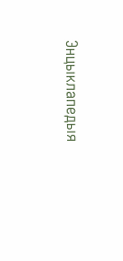Энцыклапедыя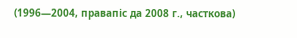(1996—2004, правапіс да 2008 г., часткова)